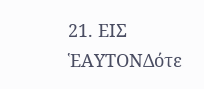21. ΕΙΣ ἙΑΥΤΟΝΔότε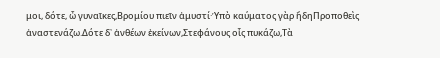μοι, δότε, ὦ γυναῖκες,Βρομίου πιεῖν ἀμυστί·Ὑπὸ καύματος γὰρ ἤδηΠροποθεὶς ἀναστενάζω.Δότε δ᾽ ἀνθέων ἐκείνων,Στεφάνους οἷς πυκάζω,Τὰ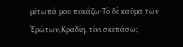μέτωπά μου πυκάζω·Τὸ δὲ καῦμα τῶν Ἐρώτων,Κραδίη, τίνι σκεπάσω;